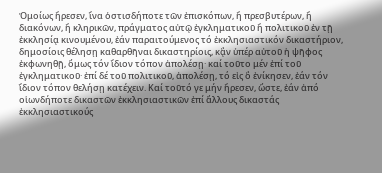Ὁμοίως ἤρεσεν, ἵνα ὁστισδήποτε τῶν ἐπισκόπων, ἤ πρεσβυτέρων, ἤ διακόνων, ἤ κληρικῶν, πράγματος αὐτῷ ἐγκληματικοῦ ἤ πολιτικοῦ ἐν τῇ ἐκκλησίᾳ κινουμένου, ἐάν παραιτούμενος τό ἐκκλησιαστικόν δικαστήριον, δημοσίοις θέλησῃ καθαρθῆναι δικαστηρίοις, κᾂν ὑπέρ αὐτοῦ ἡ ψῆφος ἐκφωνηθῇ, ὅμως τόν ἴδιον τόπον ἀπολέσῃ· καί τοῦτο μέν ἐπί τοῦ ἐγκληματικοῦ· ἐπί δέ τοῦ πολιτικοῦ, ἀπολέσῃ, τό εἰς ὃ ἐνίκησεν, ἐάν τόν ἴδιον τόπον θελήσῃ κατέχειν. Καί τοῦτό γε μήν ἤρεσεν, ὥστε, ἐάν ἀπό οἱωνδήποτε δικαστῶν ἐκκλησιαστικῶν ἐπί ἄλλους δικαστάς ἐκκλησιαστικούς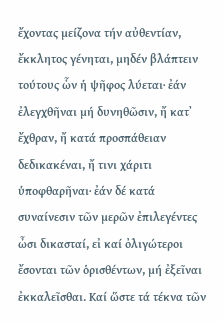ἔχοντας μείζονα τήν αὐθεντίαν, ἔκκλητος γένηται, μηδέν βλάπτειν τούτους ὧν ἡ ψῆφος λύεται· ἐάν ἐλεγχθῆναι μή δυνηθῶσιν, ἤ κατ᾽ ἔχθραν, ἤ κατά προσπάθειαν δεδικακέναι, ἤ τινι χάριτι ὑποφθαρῆναι· ἐάν δέ κατά συναίνεσιν τῶν μερῶν ἐπιλεγέντες ὦσι δικασταί, εἰ καί ὀλιγώτεροι ἔσονται τῶν ὁρισθέντων, μή ἐξεῖναι ἐκκαλεῖσθαι. Καί ὥστε τά τέκνα τῶν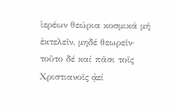ἱερέων θεώρια κοσμικά μή ἐκτελεῖν, μηδέ θεωρεῖν· τοῦτο δέ καί πᾶσι τοῖς Χριστιανοῖς ᾀεί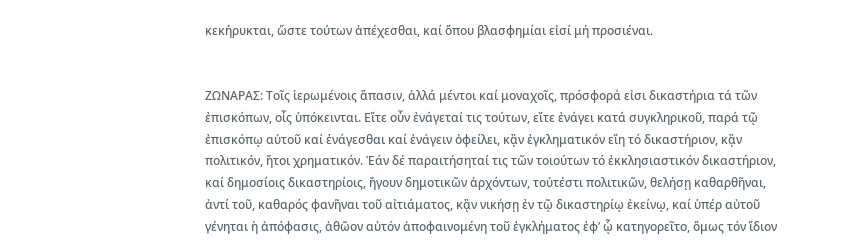κεκήρυκται, ὥστε τούτων ἀπέχεσθαι, καί ὅπου βλασφημίαι εἰσί μή προσιέναι.


ΖΩΝΑΡΑΣ: Τοῖς ἱερωμένοις ἅπασιν, ἀλλά μέντοι καί μοναχοῖς, πρόσφορά εἰσι δικαστήρια τά τῶν ἐπισκόπων, οἷς ὑπόκεινται. Εἴτε οὖν ἐνάγεταί τις τούτων, εἴτε ἐνάγει κατά συγκληρικοῦ, παρά τῷ ἐπισκόπῳ αὐτοῦ καί ἐνάγεσθαι καί ἐνάγειν ὀφείλει, κᾂν ἐγκληματικόν εἴη τό δικαστήριον, κᾂν πολιτικόν, ἤτοι χρηματικόν. Ἐάν δέ παραιτήσηταί τις τῶν τοιούτων τό ἐκκλησιαστικόν δικαστήριον, καί δημοσίοις δικαστηρίοις, ἤγουν δημοτικῶν ἀρχόντων, τοὐτέστι πολιτικῶν, θελήσῃ καθαρθῆναι, ἀντί τοῦ, καθαρός φανῆναι τοῦ αἰτιάματος, κᾂν νικήσῃ ἐν τῷ δικαστηρίῳ ἐκείνῳ, καί ὑπέρ αὐτοῦ γένηται ἡ ἀπόφασις, ἀθῶον αὐτόν ἀποφαινομένη τοῦ ἐγκλήματος ἐφ’ ᾧ κατηγορεῖτο, ὅμως τόν ἴδιον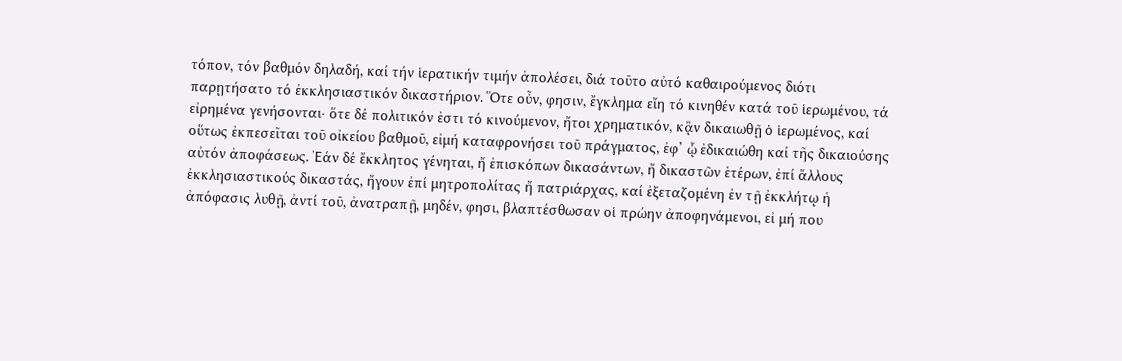τόπον, τόν βαθμόν δηλαδή, καί τήν ἱερατικήν τιμήν ἀπολέσει, διά τοῦτο αὐτό καθαιρούμενος διότι παρῃτήσατο τό ἐκκλησιαστικόν δικαστήριον. Ὅτε οὖν, φησιν, ἔγκλημα εἴη τό κινηθέν κατά τοῦ ἱερωμένου, τά εἰρημένα γενήσονται∙ ὅτε δέ πολιτικόν ἐστι τό κινούμενον, ἤτοι χρηματικόν, κᾂν δικαιωθῇ ὁ ἱερωμένος, καί οὕτως ἐκπεσεῖται τοῦ οἰκείου βαθμοῦ, εἰμή καταφρονήσει τοῦ πράγματος, ἐφ’ ᾧ ἐδικαιώθη καί τῆς δικαιούσης αὐτόν ἀποφάσεως. Ἐάν δέ ἔκκλητος γένηται, ἤ ἐπισκόπων δικασάντων, ἤ δικαστῶν ἑτέρων, ἐπί ἄλλους ἐκκλησιαστικούς δικαστάς, ἤγουν ἐπί μητροπολίτας ἤ πατριάρχας, καί ἐξεταζομένη ἐν τῇ ἐκκλήτῳ ἡ ἀπόφασις λυθῇ, ἀντί τοῦ, ἀνατραπῇ, μηδέν, φησι, βλαπτέσθωσαν οἱ πρώην ἀποφηνάμενοι, εἰ μή που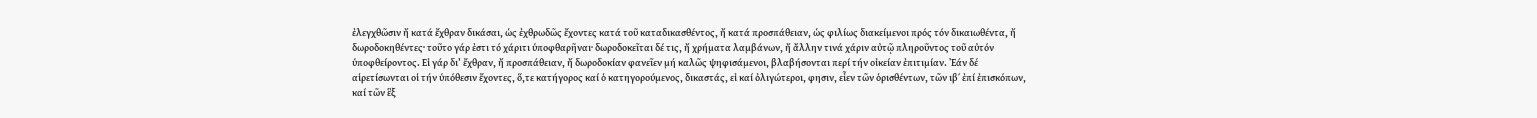ἐλεγχθῶσιν ἤ κατά ἔχθραν δικάσαι, ὡς ἐχθρωδῶς ἔχοντες κατά τοῦ καταδικασθέντος, ἤ κατά προσπάθειαν, ὡς φιλίως διακείμενοι πρός τόν δικαιωθέντα, ἤ δωροδοκηθέντες∙ τοῦτο γάρ ἐστι τό χάριτι ὑποφθαρῆναι∙ δωροδοκεῖται δέ τις, ἤ χρήματα λαμβάνων, ἤ ἄλλην τινά χάριν αὐτῷ πληροῦντος τοῦ αὐτόν ὑποφθείροντος. Εἰ γάρ δι’ ἔχθραν, ἤ προσπάθειαν, ἤ δωροδοκίαν φανεῖεν μή καλῶς ψηφισάμενοι, βλαβήσονται περί τήν οἰκείαν ἐπιτιμίαν. Ἐάν δέ αἱρετίσωνται οἱ τήν ὑπόθεσιν ἔχοντες, ὅ,τε κατήγορος καί ὁ κατηγορούμενος, δικαστάς, εἰ καί ὀλιγώτεροι, φησιν, εἶεν τῶν ὁρισθέντων, τῶν ιβ΄ ἐπί ἐπισκόπων, καί τῶν ἓξ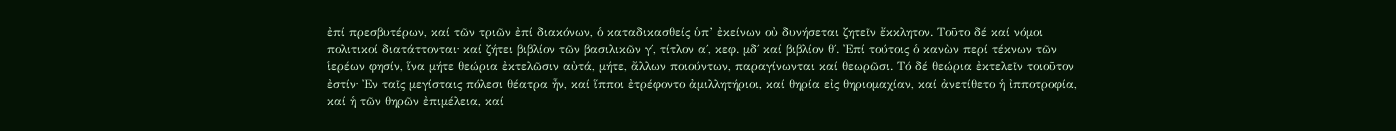ἐπί πρεσβυτέρων, καί τῶν τριῶν ἐπί διακόνων, ὁ καταδικασθείς ὑπ’ ἐκείνων οὐ δυνήσεται ζητεῖν ἔκκλητον. Τοῦτο δέ καί νόμοι πολιτικοί διατάττονται∙ καί ζήτει βιβλίον τῶν βασιλικῶν γ΄, τίτλον α΄, κεφ. μδ΄ καί βιβλίον θ΄. Ἐπί τούτοις ὁ κανὼν περί τέκνων τῶν ἱερέων φησίν, ἵνα μήτε θεώρια ἐκτελῶσιν αὐτά, μήτε, ἄλλων ποιούντων, παραγίνωνται καί θεωρῶσι. Τό δέ θεώρια ἐκτελεῖν τοιοῦτον ἐστίν∙ Ἐν ταῖς μεγίσταις πόλεσι θέατρα ἦν, καί ἵπποι ἐτρέφοντο ἀμιλλητήριοι, καί θηρία εἰς θηριομαχίαν, καί ἀνετίθετο ἡ ἰπποτροφία, καί ἡ τῶν θηρῶν ἐπιμέλεια, καί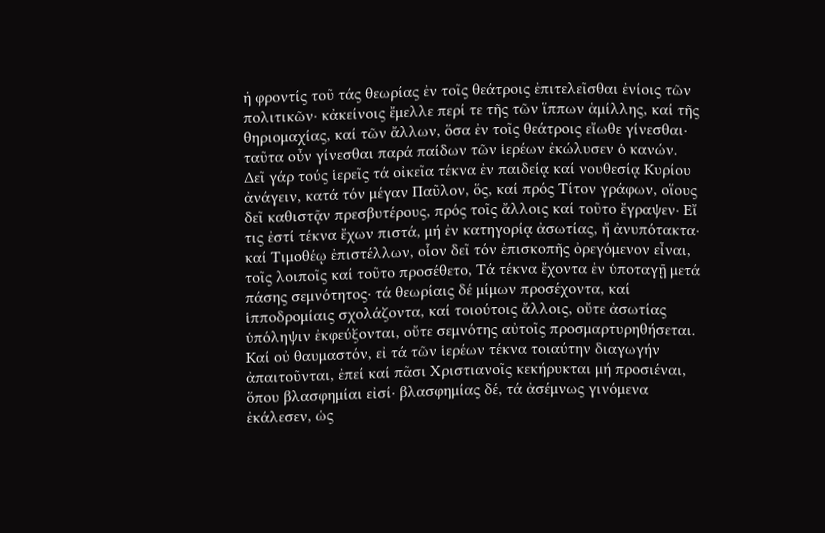ἡ φροντίς τοῦ τάς θεωρίας ἐν τοῖς θεάτροις ἐπιτελεῖσθαι ἐνίοις τῶν πολιτικῶν∙ κἀκείνοις ἔμελλε περί τε τῆς τῶν ἵππων ἁμίλλης, καί τῆς θηριομαχίας, καί τῶν ἄλλων, ὅσα ἐν τοῖς θεάτροις εἴωθε γίνεσθαι∙ ταῦτα οὖν γίνεσθαι παρά παίδων τῶν ἱερέων ἐκώλυσεν ὁ κανών. Δεῖ γάρ τούς ἱερεῖς τά οἰκεῖα τέκνα ἐν παιδείᾳ καί νουθεσίᾳ Κυρίου ἀνάγειν, κατά τόν μέγαν Παῦλον, ὅς, καί πρός Τίτον γράφων, οἵους δεῖ καθιστᾷν πρεσβυτέρους, πρός τοῖς ἄλλοις καί τοῦτο ἔγραψεν∙ Εἴ τις ἐστί τέκνα ἔχων πιστά, μή ἐν κατηγορίᾳ ἀσωτίας, ἤ ἀνυπότακτα∙ καί Τιμοθέῳ ἐπιστέλλων, οἷον δεῖ τόν ἐπισκοπῆς ὀρεγόμενον εἶναι, τοῖς λοιποῖς καί τοῦτο προσέθετο, Τά τέκνα ἔχοντα ἐν ὑποταγῇ μετά πάσης σεμνότητος∙ τά θεωρίαις δέ μίμων προσέχοντα, καί ἱπποδρομίαις σχολάζοντα, καί τοιούτοις ἄλλοις, οὔτε ἀσωτίας ὑπόληψιν ἐκφεύξονται, οὔτε σεμνότης αὐτοῖς προσμαρτυρηθήσεται. Καί οὐ θαυμαστόν, εἰ τά τῶν ἱερέων τέκνα τοιαύτην διαγωγήν ἀπαιτοῦνται, ἐπεί καί πᾶσι Χριστιανοῖς κεκήρυκται μή προσιέναι, ὅπου βλασφημίαι εἰσί∙ βλασφημίας δέ, τά ἀσέμνως γινόμενα ἐκάλεσεν, ὡς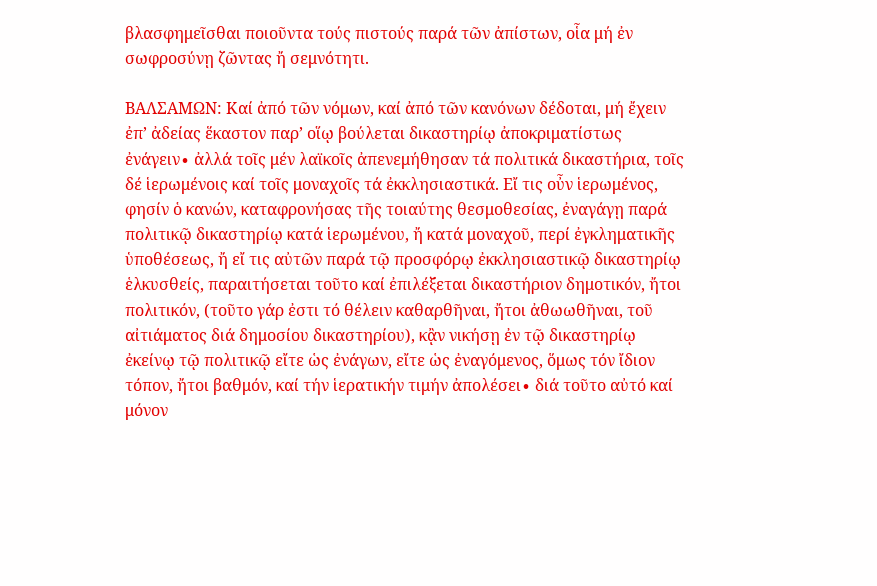βλασφημεῖσθαι ποιοῦντα τούς πιστούς παρά τῶν ἀπίστων, οἷα μή ἐν σωφροσύνῃ ζῶντας ἤ σεμνότητι.

ΒΑΛΣΑΜΩΝ: Καί ἀπό τῶν νόμων, καί ἀπό τῶν κανόνων δέδοται, μή ἔχειν ἐπ’ ἀδείας ἕκαστον παρ’ οἵῳ βούλεται δικαστηρίῳ ἀποκριματίστως ἐνάγειν∙ ἀλλά τοῖς μέν λαϊκοῖς ἀπενεμήθησαν τά πολιτικά δικαστήρια, τοῖς δέ ἱερωμένοις καί τοῖς μοναχοῖς τά ἐκκλησιαστικά. Εἴ τις οὖν ἱερωμένος, φησίν ὁ κανών, καταφρονήσας τῆς τοιαύτης θεσμοθεσίας, ἐναγάγῃ παρά πολιτικῷ δικαστηρίῳ κατά ἱερωμένου, ἤ κατά μοναχοῦ, περί ἐγκληματικῆς ὑποθέσεως, ἤ εἴ τις αὐτῶν παρά τῷ προσφόρῳ ἐκκλησιαστικῷ δικαστηρίῳ ἑλκυσθείς, παραιτήσεται τοῦτο καί ἐπιλέξεται δικαστήριον δημοτικόν, ἤτοι πολιτικόν, (τοῦτο γάρ ἐστι τό θέλειν καθαρθῆναι, ἤτοι ἀθωωθῆναι, τοῦ αἰτιάματος διά δημοσίου δικαστηρίου), κᾂν νικήσῃ ἐν τῷ δικαστηρίῳ ἐκείνῳ τῷ πολιτικῷ εἴτε ὡς ἐνάγων, εἴτε ὡς ἐναγόμενος, ὅμως τόν ἴδιον τόπον, ἤτοι βαθμόν, καί τήν ἱερατικήν τιμήν ἀπολέσει∙ διά τοῦτο αὐτό καί μόνον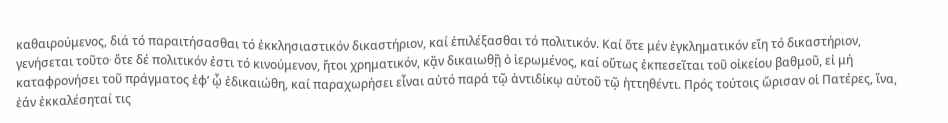καθαιρούμενος, διά τό παραιτήσασθαι τό ἐκκλησιαστικόν δικαστήριον, καί ἐπιλέξασθαι τό πολιτικόν. Καί ὅτε μέν ἐγκληματικόν εἴη τό δικαστήριον, γενήσεται τοῦτο∙ ὅτε δέ πολιτικόν ἐστι τό κινούμενον, ἤτοι χρηματικόν, κᾂν δικαιωθῇ ὁ ἱερωμένος, καί οὕτως ἐκπεσεῖται τοῦ οἰκείου βαθμοῦ, εἰ μή καταφρονήσει τοῦ πράγματος ἐφ’ ᾧ ἐδικαιώθη, καί παραχωρήσει εἶναι αὐτό παρά τῷ ἀντιδίκῳ αὐτοῦ τῷ ἡττηθέντι. Πρός τούτοις ὥρισαν οἱ Πατέρες, ἵνα, ἐάν ἐκκαλέσηταί τις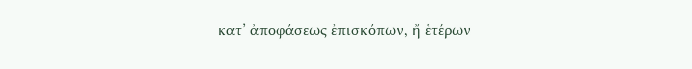κατ’ ἀποφάσεως ἐπισκόπων, ἤ ἑτέρων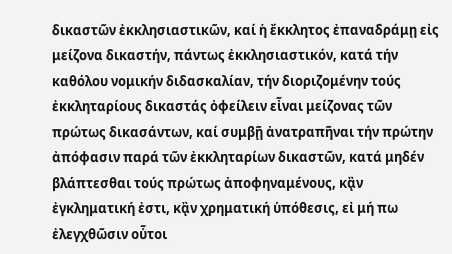δικαστῶν ἐκκλησιαστικῶν, καί ἡ ἔκκλητος ἐπαναδράμῃ εἰς μείζονα δικαστήν, πάντως ἐκκλησιαστικόν, κατά τήν καθόλου νομικήν διδασκαλίαν, τήν διοριζομένην τούς ἐκκληταρίους δικαστάς ὀφείλειν εἶναι μείζονας τῶν πρώτως δικασάντων, καί συμβῇ ἀνατραπῆναι τήν πρώτην ἀπόφασιν παρά τῶν ἐκκληταρίων δικαστῶν, κατά μηδέν βλάπτεσθαι τούς πρώτως ἀποφηναμένους, κᾂν ἐγκληματική ἐστι, κᾂν χρηματική ὑπόθεσις, εἰ μή πω ἐλεγχθῶσιν οὗτοι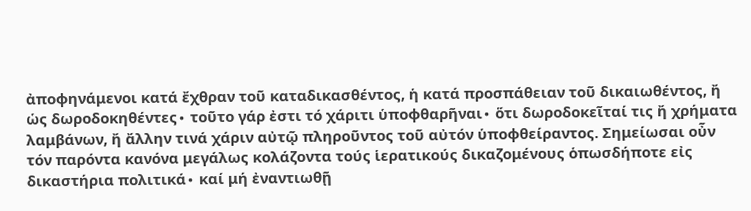ἀποφηνάμενοι κατά ἔχθραν τοῦ καταδικασθέντος, ἡ κατά προσπάθειαν τοῦ δικαιωθέντος, ἤ ὡς δωροδοκηθέντες∙ τοῦτο γάρ ἐστι τό χάριτι ὑποφθαρῆναι∙ ὅτι δωροδοκεῖταί τις ἤ χρήματα λαμβάνων, ἤ ἄλλην τινά χάριν αὐτῷ πληροῦντος τοῦ αὐτόν ὑποφθείραντος. Σημείωσαι οὖν τόν παρόντα κανόνα μεγάλως κολάζοντα τούς ἱερατικούς δικαζομένους ὁπωσδήποτε εἰς δικαστήρια πολιτικά∙ καί μή ἐναντιωθῇ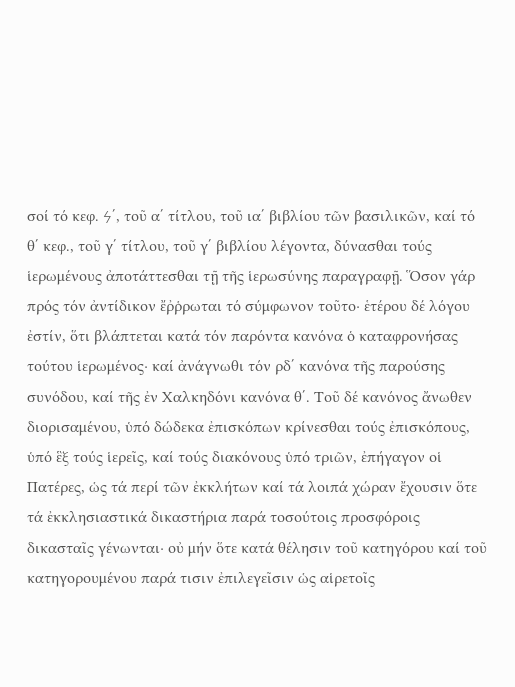σοί τό κεφ. ϟ΄, τοῦ α΄ τίτλου, τοῦ ια΄ βιβλίου τῶν βασιλικῶν, καί τό θ΄ κεφ., τοῦ γ΄ τίτλου, τοῦ γ΄ βιβλίου λέγοντα, δύνασθαι τούς ἱερωμένους ἀποτάττεσθαι τῇ τῆς ἱερωσύνης παραγραφῇ. Ὅσον γάρ πρός τόν ἀντίδικον ἔῤῥρωται τό σύμφωνον τοῦτο∙ ἑτέρου δέ λόγου ἐστίν, ὅτι βλάπτεται κατά τόν παρόντα κανόνα ὁ καταφρονήσας τούτου ἱερωμένος∙ καί ἀνάγνωθι τόν ρδ΄ κανόνα τῆς παρούσης συνόδου, καί τῆς ἐν Χαλκηδόνι κανόνα θ΄. Τοῦ δέ κανόνος ἄνωθεν διορισαμένου, ὑπό δώδεκα ἐπισκόπων κρίνεσθαι τούς ἐπισκόπους, ὑπό ἓξ τούς ἱερεῖς, καί τούς διακόνους ὑπό τριῶν, ἐπήγαγον οἱ Πατέρες, ὡς τά περί τῶν ἐκκλήτων καί τά λοιπά χώραν ἔχουσιν ὅτε τά ἐκκλησιαστικά δικαστήρια παρά τοσούτοις προσφόροις δικασταῖς γένωνται∙ οὐ μήν ὅτε κατά θέλησιν τοῦ κατηγόρου καί τοῦ κατηγορουμένου παρά τισιν ἐπιλεγεῖσιν ὡς αἱρετοῖς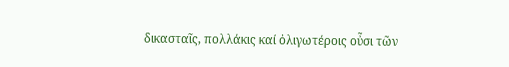δικασταῖς, πολλάκις καί ὀλιγωτέροις οὖσι τῶν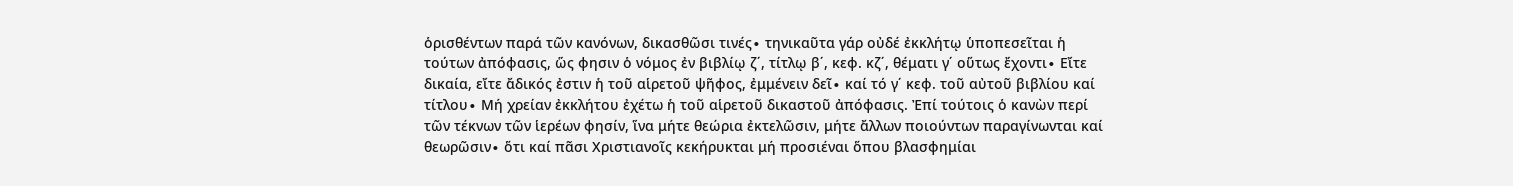ὁρισθέντων παρά τῶν κανόνων, δικασθῶσι τινές∙ τηνικαῦτα γάρ οὐδέ ἐκκλήτῳ ὑποπεσεῖται ἡ τούτων ἀπόφασις, ὥς φησιν ὁ νόμος ἐν βιβλίῳ ζ΄, τίτλῳ β΄, κεφ. κζ΄, θέματι γ΄ οὕτως ἔχοντι∙ Εἴτε δικαία, εἴτε ἄδικός ἐστιν ἡ τοῦ αἱρετοῦ ψῆφος, ἐμμένειν δεῖ∙ καί τό γ΄ κεφ. τοῦ αὐτοῦ βιβλίου καί τίτλου∙ Μή χρείαν ἐκκλήτου ἐχέτω ἡ τοῦ αἱρετοῦ δικαστοῦ ἀπόφασις. Ἐπί τούτοις ὁ κανὼν περί τῶν τέκνων τῶν ἱερέων φησίν, ἵνα μήτε θεώρια ἐκτελῶσιν, μήτε ἄλλων ποιούντων παραγίνωνται καί θεωρῶσιν∙ ὅτι καί πᾶσι Χριστιανοῖς κεκήρυκται μή προσιέναι ὅπου βλασφημίαι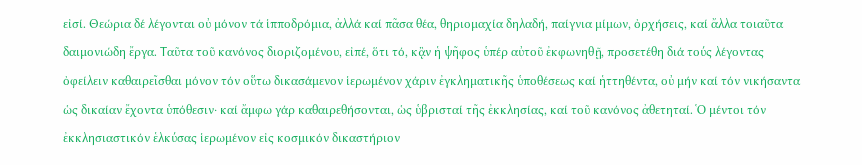εἰσί. Θεώρια δέ λέγονται οὐ μόνον τά ἱπποδρόμια, ἀλλά καί πᾶσα θέα, θηριομαχία δηλαδή, παίγνια μίμων, ὀρχήσεις, καί ἄλλα τοιαῦτα δαιμονιώδη ἔργα. Ταῦτα τοῦ κανόνος διοριζομένου, εἰπέ, ὅτι τό, κᾂν ἡ ψῆφος ὑπέρ αὐτοῦ ἐκφωνηθῇ, προσετέθη διά τούς λέγοντας ὀφείλειν καθαιρεῖσθαι μόνον τόν οὕτω δικασάμενον ἱερωμένον χάριν ἐγκληματικῆς ὑποθέσεως καί ἡττηθέντα, οὐ μήν καί τόν νικήσαντα ὡς δικαίαν ἔχοντα ὑπόθεσιν∙ καί ἄμφω γάρ καθαιρεθήσονται, ὡς ὑβρισταί τῆς ἐκκλησίας, καί τοῦ κανόνος ἀθετηταί. Ὁ μέντοι τόν ἐκκλησιαστικόν ἑλκύσας ἱερωμένον εἰς κοσμικόν δικαστήριον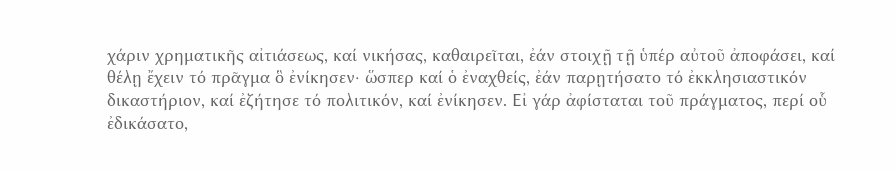χάριν χρηματικῆς αἰτιάσεως, καί νικήσας, καθαιρεῖται, ἐάν στοιχῇ τῇ ὑπέρ αὐτοῦ ἀποφάσει, καί θέλῃ ἔχειν τό πρᾶγμα ὃ ἐνίκησεν∙ ὥσπερ καί ὁ ἐναχθείς, ἐάν παρῃτήσατο τό ἐκκλησιαστικόν δικαστήριον, καί ἐζήτησε τό πολιτικόν, καί ἐνίκησεν. Εἰ γάρ ἀφίσταται τοῦ πράγματος, περί οὗ ἐδικάσατο,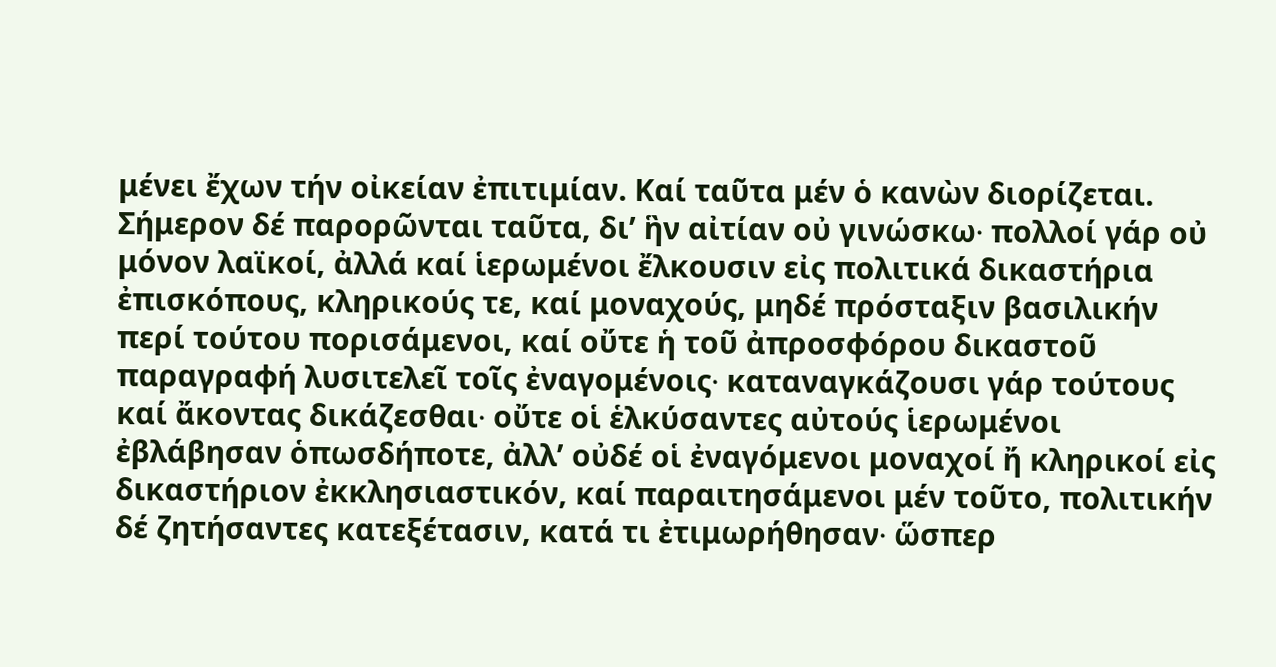μένει ἔχων τήν οἰκείαν ἐπιτιμίαν. Καί ταῦτα μέν ὁ κανὼν διορίζεται. Σήμερον δέ παρορῶνται ταῦτα, δι’ ἣν αἰτίαν οὐ γινώσκω∙ πολλοί γάρ οὐ μόνον λαϊκοί, ἀλλά καί ἱερωμένοι ἔλκουσιν εἰς πολιτικά δικαστήρια ἐπισκόπους, κληρικούς τε, καί μοναχούς, μηδέ πρόσταξιν βασιλικήν περί τούτου πορισάμενοι, καί οὔτε ἡ τοῦ ἀπροσφόρου δικαστοῦ παραγραφή λυσιτελεῖ τοῖς ἐναγομένοις∙ καταναγκάζουσι γάρ τούτους καί ἄκοντας δικάζεσθαι∙ οὔτε οἱ ἑλκύσαντες αὐτούς ἱερωμένοι ἐβλάβησαν ὁπωσδήποτε, ἀλλ’ οὐδέ οἱ ἐναγόμενοι μοναχοί ἤ κληρικοί εἰς δικαστήριον ἐκκλησιαστικόν, καί παραιτησάμενοι μέν τοῦτο, πολιτικήν δέ ζητήσαντες κατεξέτασιν, κατά τι ἐτιμωρήθησαν∙ ὥσπερ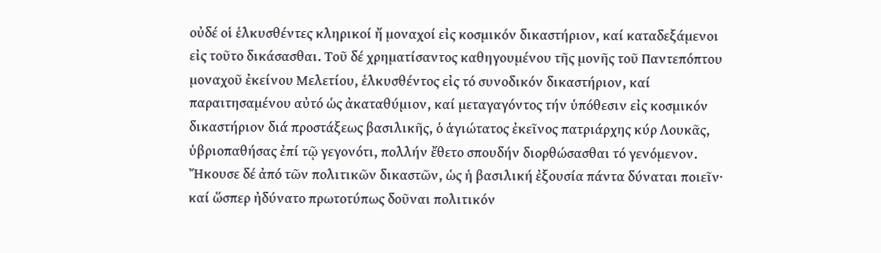οὐδέ οἱ ἑλκυσθέντες κληρικοί ἤ μοναχοί εἰς κοσμικόν δικαστήριον, καί καταδεξάμενοι εἰς τοῦτο δικάσασθαι. Τοῦ δέ χρηματίσαντος καθηγουμένου τῆς μονῆς τοῦ Παντεπόπτου μοναχοῦ ἐκείνου Μελετίου, ἑλκυσθέντος εἰς τό συνοδικόν δικαστήριον, καί παραιτησαμένου αὐτό ὡς ἀκαταθύμιον, καί μεταγαγόντος τήν ὑπόθεσιν εἰς κοσμικόν δικαστήριον διά προστάξεως βασιλικῆς, ὁ ἁγιώτατος ἐκεῖνος πατριάρχης κύρ Λουκᾶς, ὑβριοπαθήσας ἐπί τῷ γεγονότι, πολλήν ἔθετο σπουδήν διορθώσασθαι τό γενόμενον. Ἤκουσε δέ ἀπό τῶν πολιτικῶν δικαστῶν, ὡς ἡ βασιλική ἐξουσία πάντα δύναται ποιεῖν∙ καί ὥσπερ ἠδύνατο πρωτοτύπως δοῦναι πολιτικόν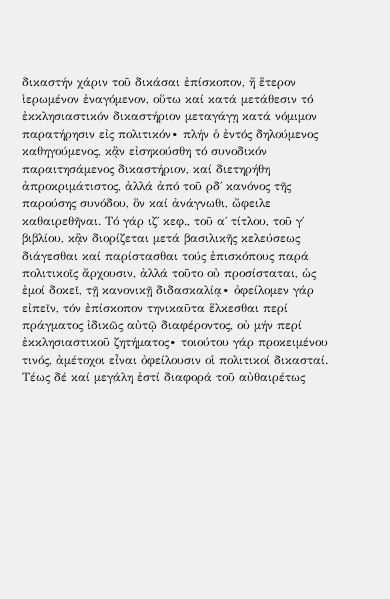δικαστήν χάριν τοῦ δικάσαι ἐπίσκοπον, ἤ ἕτερον ἱερωμένον ἐναγόμενον, οὕτω καί κατά μετάθεσιν τό ἐκκλησιαστικόν δικαστήριον μεταγάγῃ κατά νόμιμον παρατήρησιν εἰς πολιτικόν∙ πλήν ὁ ἐντός δηλούμενος καθηγούμενος, κᾂν εἰσηκούσθη τό συνοδικόν παραιτησάμενος δικαστήριον, καί διετηρήθη ἀπροκριμάτιστος, ἀλλά ἀπό τοῦ ρδ΄ κανόνος τῆς παρούσης συνόδου, ὃν καί ἀνάγνωθι, ὤφειλε καθαιρεθῆναι. Τό γάρ ιζ΄ κεφ., τοῦ α΄ τίτλου, τοῦ γ΄ βιβλίου, κᾂν διορίζεται μετά βασιλικῆς κελεύσεως διάγεσθαι καί παρίστασθαι τούς ἐπισκόπους παρά πολιτικοῖς ἄρχουσιν, ἀλλά τοῦτο οὐ προσίσταται, ὡς ἐμοί δοκεῖ, τῇ κανονικῇ διδασκαλίᾳ∙ ὀφείλομεν γάρ εἰπεῖν, τόν ἐπίσκοπον τηνικαῦτα ἕλκεσθαι περί πράγματος ἰδικῶς αὐτῷ διαφέροντος, οὐ μήν περί ἐκκλησιαστικοῦ ζητήματος∙ τοιούτου γάρ προκειμένου τινός, ἀμέτοχοι εἶναι ὀφείλουσιν οἱ πολιτικοί δικασταί. Τέως δέ καί μεγάλη ἐστί διαφορά τοῦ αὐθαιρέτως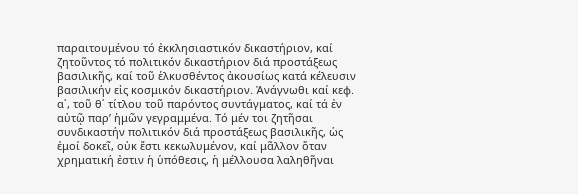παραιτουμένου τό ἐκκλησιαστικόν δικαστήριον, καί ζητοῦντος τό πολιτικόν δικαστήριον διά προστάξεως βασιλικῆς, καί τοῦ ἑλκυσθέντος ἀκουσίως κατά κέλευσιν βασιλικήν εἰς κοσμικόν δικαστήριον. Ἀνάγνωθι καί κεφ. α΄, τοῦ θ΄ τίτλου τοῦ παρόντος συντάγματος, καί τά ἐν αὐτῷ παρ’ ἡμῶν γεγραμμένα. Τό μέν τοι ζητῆσαι συνδικαστήν πολιτικόν διά προστάξεως βασιλικῆς, ὡς ἐμοί δοκεῖ, οὐκ ἔστι κεκωλυμένον, καί μᾶλλον ὅταν χρηματική ἐστιν ἡ ὑπόθεσις, ἡ μέλλουσα λαληθῆναι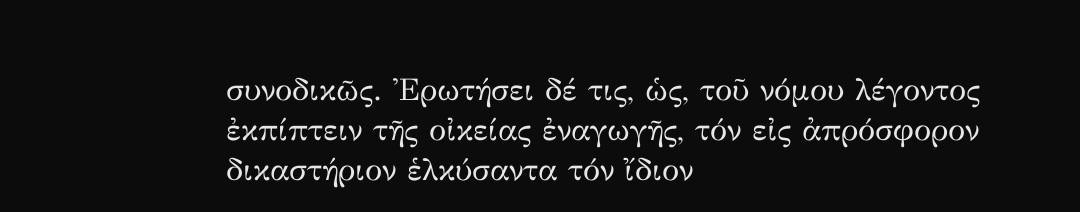συνοδικῶς. Ἐρωτήσει δέ τις, ὡς, τοῦ νόμου λέγοντος ἐκπίπτειν τῆς οἰκείας ἐναγωγῆς, τόν εἰς ἀπρόσφορον δικαστήριον ἑλκύσαντα τόν ἴδιον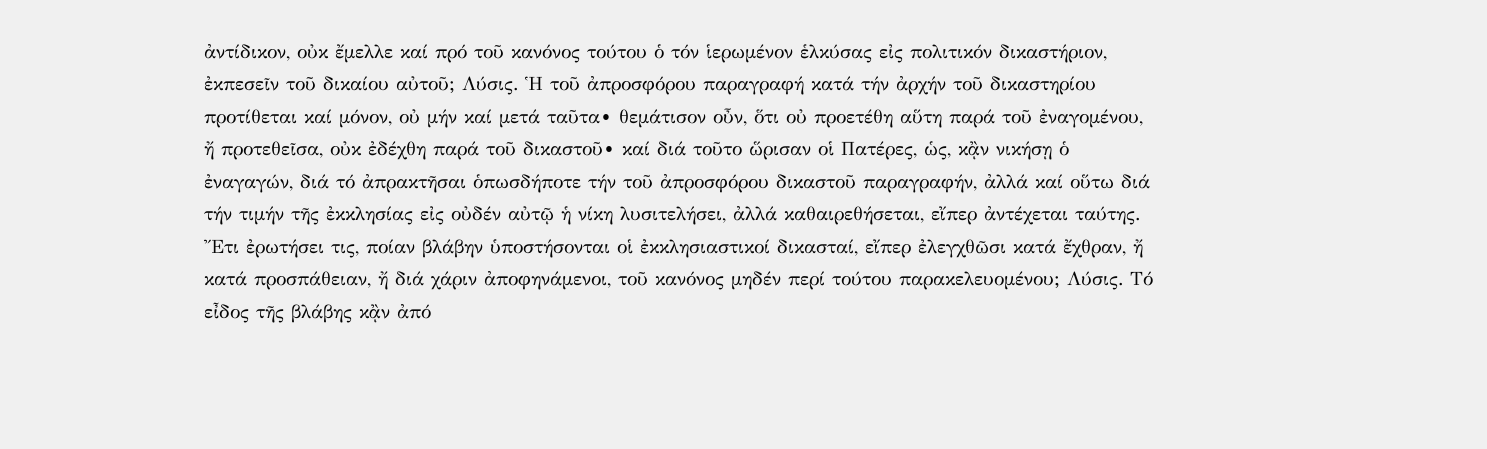ἀντίδικον, οὐκ ἔμελλε καί πρό τοῦ κανόνος τούτου ὁ τόν ἱερωμένον ἑλκύσας εἰς πολιτικόν δικαστήριον, ἐκπεσεῖν τοῦ δικαίου αὐτοῦ; Λύσις. Ἡ τοῦ ἀπροσφόρου παραγραφή κατά τήν ἀρχήν τοῦ δικαστηρίου προτίθεται καί μόνον, οὐ μήν καί μετά ταῦτα∙ θεμάτισον οὖν, ὅτι οὐ προετέθη αὕτη παρά τοῦ ἐναγομένου, ἤ προτεθεῖσα, οὐκ ἐδέχθη παρά τοῦ δικαστοῦ∙ καί διά τοῦτο ὥρισαν οἱ Πατέρες, ὡς, κᾂν νικήσῃ ὁ ἐναγαγών, διά τό ἀπρακτῆσαι ὁπωσδήποτε τήν τοῦ ἀπροσφόρου δικαστοῦ παραγραφήν, ἀλλά καί οὕτω διά τήν τιμήν τῆς ἐκκλησίας εἰς οὐδέν αὐτῷ ἡ νίκη λυσιτελήσει, ἀλλά καθαιρεθήσεται, εἴπερ ἀντέχεται ταύτης. Ἔτι ἐρωτήσει τις, ποίαν βλάβην ὑποστήσονται οἱ ἐκκλησιαστικοί δικασταί, εἴπερ ἐλεγχθῶσι κατά ἔχθραν, ἤ κατά προσπάθειαν, ἤ διά χάριν ἀποφηνάμενοι, τοῦ κανόνος μηδέν περί τούτου παρακελευομένου; Λύσις. Τό εἶδος τῆς βλάβης κᾂν ἀπό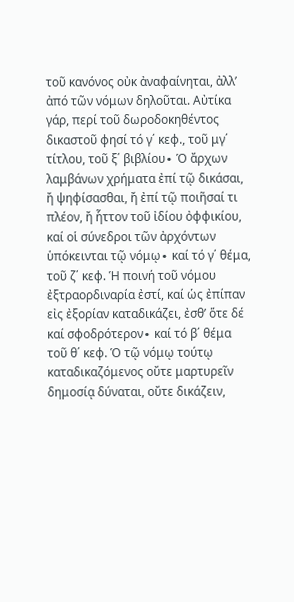τοῦ κανόνος οὐκ ἀναφαίνηται, ἀλλ’ ἀπό τῶν νόμων δηλοῦται. Αὐτίκα γάρ, περί τοῦ δωροδοκηθέντος δικαστοῦ φησί τό γ΄ κεφ., τοῦ μγ΄ τίτλου, τοῦ ξ΄ βιβλίου∙ Ὁ ἄρχων λαμβάνων χρήματα ἐπί τῷ δικάσαι, ἤ ψηφίσασθαι, ἤ ἐπί τῷ ποιῆσαί τι πλέον, ἤ ἧττον τοῦ ἰδίου ὀφφικίου, καί οἱ σύνεδροι τῶν ἀρχόντων ὑπόκεινται τῷ νόμῳ∙ καί τό γ΄ θέμα, τοῦ ζ΄ κεφ. Ἡ ποινή τοῦ νόμου ἐξτραορδιναρία ἐστί, καί ὡς ἐπίπαν εἰς ἐξορίαν καταδικάζει, ἐσθ’ ὅτε δέ καί σφοδρότερον∙ καί τό β΄ θέμα τοῦ θ΄ κεφ. Ὁ τῷ νόμῳ τούτῳ καταδικαζόμενος οὔτε μαρτυρεῖν δημοσίᾳ δύναται, οὔτε δικάζειν,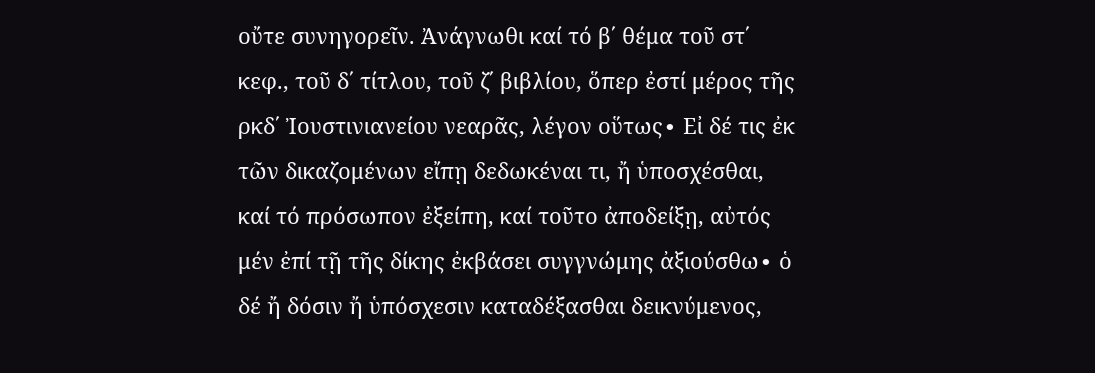οὔτε συνηγορεῖν. Ἀνάγνωθι καί τό β΄ θέμα τοῦ στ΄ κεφ., τοῦ δ΄ τίτλου, τοῦ ζ΄ βιβλίου, ὅπερ ἐστί μέρος τῆς ρκδ΄ Ἰουστινιανείου νεαρᾶς, λέγον οὕτως∙ Εἰ δέ τις ἐκ τῶν δικαζομένων εἴπῃ δεδωκέναι τι, ἤ ὑποσχέσθαι, καί τό πρόσωπον ἐξείπη, καί τοῦτο ἀποδείξῃ, αὐτός μέν ἐπί τῇ τῆς δίκης ἐκβάσει συγγνώμης ἀξιούσθω∙ ὁ δέ ἤ δόσιν ἤ ὑπόσχεσιν καταδέξασθαι δεικνύμενος,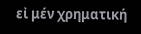εἰ μέν χρηματική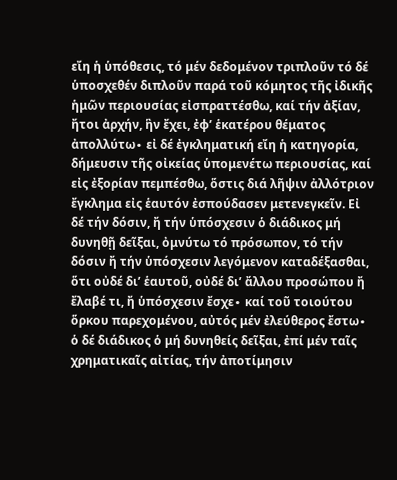εἴη ἡ ὑπόθεσις, τό μέν δεδομένον τριπλοῦν τό δέ ὑποσχεθέν διπλοῦν παρά τοῦ κόμητος τῆς ἰδικῆς ἡμῶν περιουσίας εἰσπραττέσθω, καί τήν ἀξίαν, ἤτοι ἀρχήν, ἣν ἔχει, ἐφ’ ἑκατέρου θέματος ἀπολλύτω∙ εἰ δέ ἐγκληματική εἴη ἡ κατηγορία, δήμευσιν τῆς οἰκείας ὑπομενέτω περιουσίας, καί εἰς ἐξορίαν πεμπέσθω, ὅστις διά λῆψιν ἀλλότριον ἔγκλημα εἰς ἑαυτόν ἐσπούδασεν μετενεγκεῖν. Εἰ δέ τήν δόσιν, ἤ τήν ὑπόσχεσιν ὁ διάδικος μή δυνηθῇ δεῖξαι, ὀμνύτω τό πρόσωπον, τό τήν δόσιν ἤ τήν ὑπόσχεσιν λεγόμενον καταδέξασθαι, ὅτι οὐδέ δι’ ἑαυτοῦ, οὐδέ δι’ ἄλλου προσώπου ἤ ἔλαβέ τι, ἤ ὑπόσχεσιν ἔσχε∙ καί τοῦ τοιούτου ὅρκου παρεχομένου, αὐτός μέν ἐλεύθερος ἔστω∙ ὁ δέ διάδικος ὁ μή δυνηθείς δεῖξαι, ἐπί μέν ταῖς χρηματικαῖς αἰτίας, τήν ἀποτίμησιν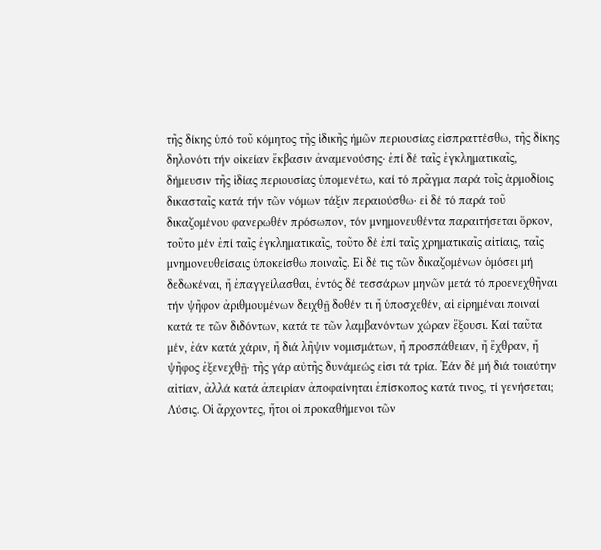τῆς δίκης ὑπό τοῦ κόμητος τῆς ἰδικῆς ἡμῶν περιουσίας εἰσπραττέσθω, τῆς δίκης δηλονότι τήν οἰκείαν ἔκβασιν ἀναμενούσης∙ ἐπί δέ ταῖς ἐγκληματικαῖς, δήμευσιν τῆς ἰδίας περιουσίας ὑπομενέτω, καί τό πρᾶγμα παρά τοῖς ἁρμοδίοις δικασταῖς κατά τήν τῶν νόμων τάξιν περαιούσθω∙ εἰ δέ τό παρά τοῦ δικαζομένου φανερωθέν πρόσωπον, τόν μνημονευθέντα παραιτήσεται ὅρκον, τοῦτο μέν ἐπί ταῖς ἐγκληματικαῖς, τοῦτο δέ ἐπί ταῖς χρηματικαῖς αἰτίαις, ταῖς μνημονευθείσαις ὑποκείσθω ποιναῖς. Εἰ δέ τις τῶν δικαζομένων ὁμόσει μή δεδωκέναι, ἤ ἐπαγγείλασθαι, ἐντός δέ τεσσάρων μηνῶν μετά τό προενεχθῆναι τήν ψῆφον ἀριθμουμένων δειχθῇ δοθέν τι ἤ ὑποσχεθέν, αἱ εἰρημέναι ποιναί κατά τε τῶν διδόντων, κατά τε τῶν λαμβανόντων χώραν ἕξουσι. Καί ταῦτα μέν, ἐάν κατά χάριν, ἤ διά λῆψιν νομισμάτων, ἤ προσπάθειαν, ἤ ἔχθραν, ἤ ψῆφος ἐξενεχθῇ∙ τῆς γάρ αὐτῆς δυνάμεώς εἰσι τά τρία. Ἐάν δέ μή διά τοιαύτην αἰτίαν, ἀλλά κατά ἀπειρίαν ἀποφαίνηται ἐπίσκοπος κατά τινος, τί γενήσεται; Λύσις. Οἱ ἄρχοντες, ἤτοι οἱ προκαθήμενοι τῶν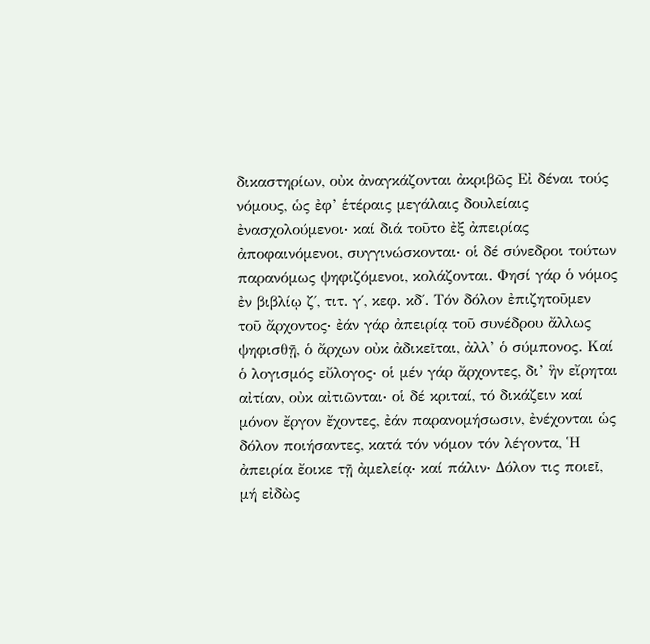δικαστηρίων, οὐκ ἀναγκάζονται ἀκριβῶς Εἰ δέναι τούς νόμους, ὡς ἐφ’ ἑτέραις μεγάλαις δουλείαις ἐνασχολούμενοι∙ καί διά τοῦτο ἐξ ἀπειρίας ἀποφαινόμενοι, συγγινώσκονται∙ οἱ δέ σύνεδροι τούτων παρανόμως ψηφιζόμενοι, κολάζονται. Φησί γάρ ὁ νόμος ἐν βιβλίῳ ζ΄, τιτ. γ΄, κεφ. κδ΄. Τόν δόλον ἐπιζητοῦμεν τοῦ ἄρχοντος∙ ἐάν γάρ ἀπειρίᾳ τοῦ συνέδρου ἄλλως ψηφισθῇ, ὁ ἄρχων οὐκ ἀδικεῖται, ἀλλ’ ὁ σύμπονος. Καί ὁ λογισμός εὔλογος∙ οἱ μέν γάρ ἄρχοντες, δι’ ἣν εἴρηται αἰτίαν, οὐκ αἰτιῶνται∙ οἱ δέ κριταί, τό δικάζειν καί μόνον ἔργον ἔχοντες, ἐάν παρανομήσωσιν, ἐνέχονται ὡς δόλον ποιήσαντες, κατά τόν νόμον τόν λέγοντα, Ἡ ἀπειρία ἔοικε τῇ ἀμελείᾳ∙ καί πάλιν∙ Δόλον τις ποιεῖ, μή εἰδὼς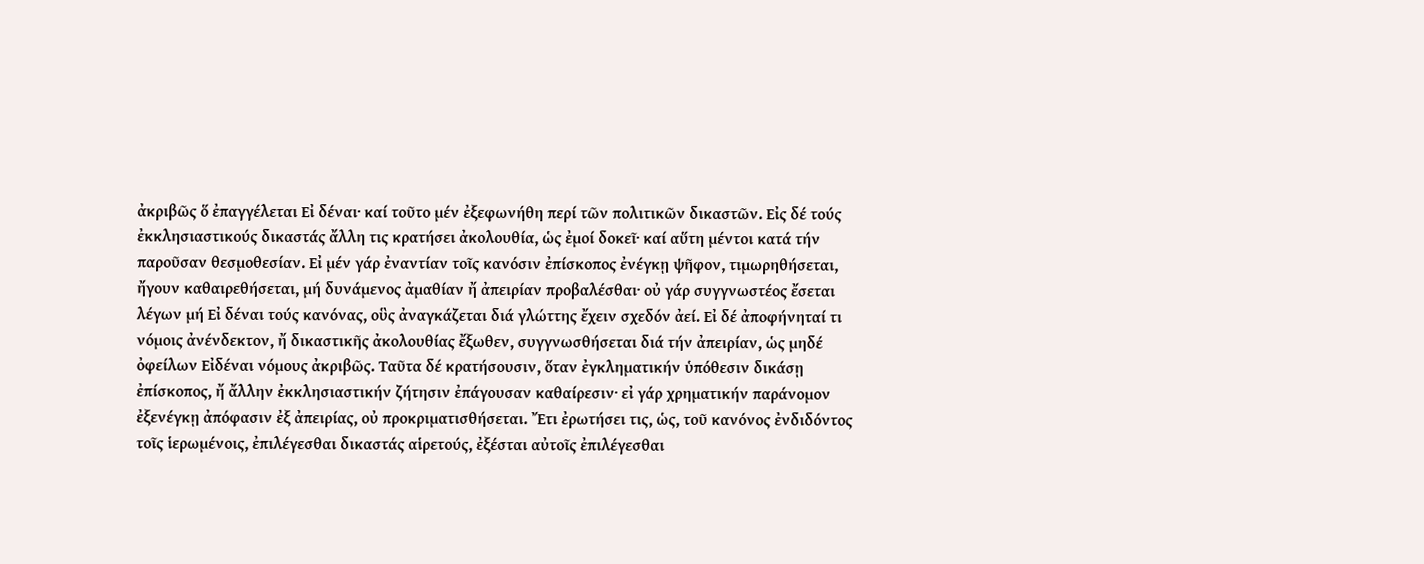ἀκριβῶς ὅ ἐπαγγέλεται Εἰ δέναι∙ καί τοῦτο μέν ἐξεφωνήθη περί τῶν πολιτικῶν δικαστῶν. Εἰς δέ τούς ἐκκλησιαστικούς δικαστάς ἄλλη τις κρατήσει ἀκολουθία, ὡς ἐμοί δοκεῖ∙ καί αὕτη μέντοι κατά τήν παροῦσαν θεσμοθεσίαν. Εἰ μέν γάρ ἐναντίαν τοῖς κανόσιν ἐπίσκοπος ἐνέγκῃ ψῆφον, τιμωρηθήσεται, ἤγουν καθαιρεθήσεται, μή δυνάμενος ἀμαθίαν ἤ ἀπειρίαν προβαλέσθαι∙ οὐ γάρ συγγνωστέος ἔσεται λέγων μή Εἰ δέναι τούς κανόνας, οὓς ἀναγκάζεται διά γλώττης ἔχειν σχεδόν ἀεί. Εἰ δέ ἀποφήνηταί τι νόμοις ἀνένδεκτον, ἤ δικαστικῆς ἀκολουθίας ἔξωθεν, συγγνωσθήσεται διά τήν ἀπειρίαν, ὡς μηδέ ὀφείλων Εἰδέναι νόμους ἀκριβῶς. Ταῦτα δέ κρατήσουσιν, ὅταν ἐγκληματικήν ὑπόθεσιν δικάσῃ ἐπίσκοπος, ἤ ἄλλην ἐκκλησιαστικήν ζήτησιν ἐπάγουσαν καθαίρεσιν∙ εἰ γάρ χρηματικήν παράνομον ἐξενέγκῃ ἀπόφασιν ἐξ ἀπειρίας, οὐ προκριματισθήσεται. Ἔτι ἐρωτήσει τις, ὡς, τοῦ κανόνος ἐνδιδόντος τοῖς ἱερωμένοις, ἐπιλέγεσθαι δικαστάς αἱρετούς, ἐξέσται αὐτοῖς ἐπιλέγεσθαι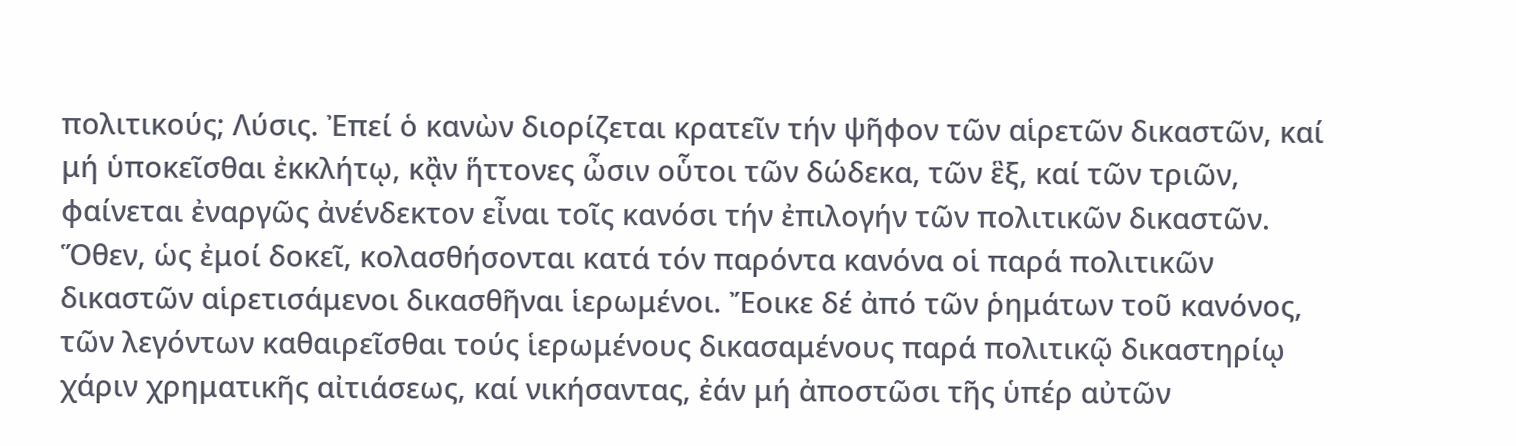πολιτικούς; Λύσις. Ἐπεί ὁ κανὼν διορίζεται κρατεῖν τήν ψῆφον τῶν αἱρετῶν δικαστῶν, καί μή ὑποκεῖσθαι ἐκκλήτῳ, κᾂν ἥττονες ὦσιν οὗτοι τῶν δώδεκα, τῶν ἓξ, καί τῶν τριῶν, φαίνεται ἐναργῶς ἀνένδεκτον εἶναι τοῖς κανόσι τήν ἐπιλογήν τῶν πολιτικῶν δικαστῶν. Ὅθεν, ὡς ἐμοί δοκεῖ, κολασθήσονται κατά τόν παρόντα κανόνα οἱ παρά πολιτικῶν δικαστῶν αἱρετισάμενοι δικασθῆναι ἱερωμένοι. Ἔοικε δέ ἀπό τῶν ῥημάτων τοῦ κανόνος, τῶν λεγόντων καθαιρεῖσθαι τούς ἱερωμένους δικασαμένους παρά πολιτικῷ δικαστηρίῳ χάριν χρηματικῆς αἰτιάσεως, καί νικήσαντας, ἐάν μή ἀποστῶσι τῆς ὑπέρ αὐτῶν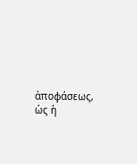ἀποφάσεως, ὡς ἡ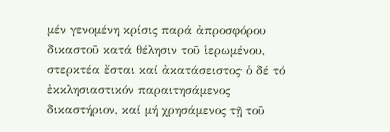μέν γενομένη κρίσις παρά ἀπροσφόρου δικαστοῦ κατά θέλησιν τοῦ ἱερωμένου, στερκτέα ἔσται καί ἀκατάσειστος∙ ὁ δέ τό ἐκκλησιαστικόν παραιτησάμενος δικαστήριον, καί μή χρησάμενος τῇ τοῦ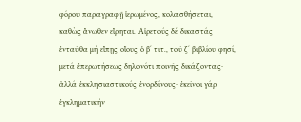φόρου παραγραφῇ ἱερωμένος, κολασθήσεται, καθὼς ἄνωθεν εἴρηται. Αἱρετούς δέ δικαστάς ἐνταῦθα μή εἴπῃς οἵους ὁ β΄ τιτ., τοῦ ζ΄ βιβλίου φησί, μετά ἐπερωτήσεως δηλονότι ποινῆς δικάζοντας∙ ἀλλά ἐκκλησιαστικούς ἐνορδίνους∙ ἐκεῖνοι γάρ ἐγκληματικήν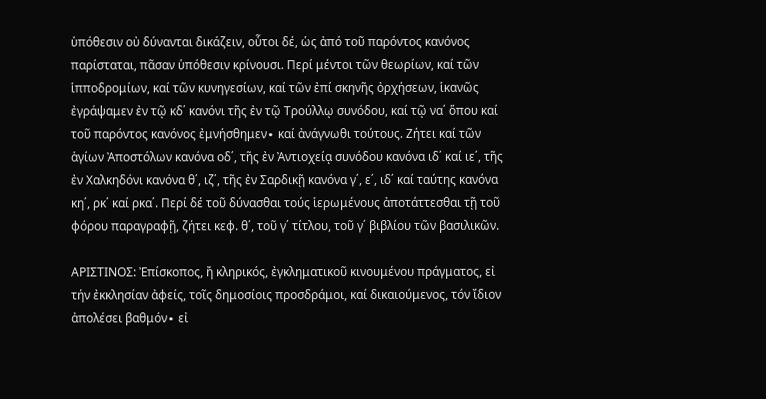ὑπόθεσιν οὐ δύνανται δικάζειν, οὗτοι δέ, ὡς ἀπό τοῦ παρόντος κανόνος παρίσταται, πᾶσαν ὑπόθεσιν κρίνουσι. Περί μέντοι τῶν θεωρίων, καί τῶν ἱπποδρομίων, καί τῶν κυνηγεσίων, καί τῶν ἐπί σκηνῆς ὀρχήσεων, ἱκανῶς ἐγράψαμεν ἐν τῷ κδ΄ κανόνι τῆς ἐν τῷ Τρούλλῳ συνόδου, καί τῷ να΄ ὅπου καί τοῦ παρόντος κανόνος ἐμνήσθημεν∙ καί ἀνάγνωθι τούτους. Ζήτει καί τῶν ἁγίων Ἀποστόλων κανόνα οδ΄, τῆς ἐν Ἀντιοχείᾳ συνόδου κανόνα ιδ΄ καί ιε΄, τῆς ἐν Χαλκηδόνι κανόνα θ΄, ιζ΄, τῆς ἐν Σαρδικῇ κανόνα γ΄, ε΄, ιδ΄ καί ταύτης κανόνα κη΄, ρκ΄ καί ρκα΄. Περί δέ τοῦ δύνασθαι τούς ἱερωμένους ἀποτάττεσθαι τῇ τοῦ φόρου παραγραφῇ, ζήτει κεφ. θ΄, τοῦ γ΄ τίτλου, τοῦ γ΄ βιβλίου τῶν βασιλικῶν.

ΑΡΙΣΤΙΝΟΣ: Ἐπίσκοπος, ἤ κληρικός, ἐγκληματικοῦ κινουμένου πράγματος, εἰ τήν ἐκκλησίαν ἀφείς, τοῖς δημοσίοις προσδράμοι, καί δικαιούμενος, τόν ἴδιον ἀπολέσει βαθμόν∙ εἰ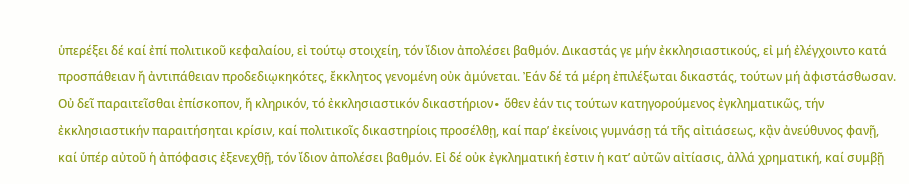ὑπερέξει δέ καί ἐπί πολιτικοῦ κεφαλαίου, εἰ τούτῳ στοιχείη, τόν ἴδιον ἀπολέσει βαθμόν. Δικαστάς γε μήν ἐκκλησιαστικούς, εἰ μή ἐλέγχοιντο κατά προσπάθειαν ἤ ἀντιπάθειαν προδεδιῳκηκότες, ἔκκλητος γενομένη οὐκ ἀμύνεται. Ἐάν δέ τά μέρη ἐπιλέξωται δικαστάς, τούτων μή ἀφιστάσθωσαν. Οὐ δεῖ παραιτεῖσθαι ἐπίσκοπον, ἤ κληρικόν, τό ἐκκλησιαστικόν δικαστήριον∙ ὅθεν ἐάν τις τούτων κατηγορούμενος ἐγκληματικῶς, τήν ἐκκλησιαστικήν παραιτήσηται κρίσιν, καί πολιτικοῖς δικαστηρίοις προσέλθῃ, καί παρ’ ἐκείνοις γυμνάσῃ τά τῆς αἰτιάσεως, κᾂν ἀνεύθυνος φανῇ, καί ὑπέρ αὐτοῦ ἡ ἀπόφασις ἐξενεχθῇ, τόν ἴδιον ἀπολέσει βαθμόν. Εἰ δέ οὐκ ἐγκληματική ἐστιν ἡ κατ’ αὐτῶν αἰτίασις, ἀλλά χρηματική, καί συμβῇ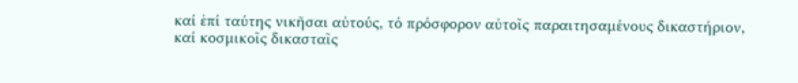καί ἐπί ταύτης νικῆσαι αὐτούς, τό πρόσφορον αὐτοῖς παραιτησαμένους δικαστήριον, καί κοσμικοῖς δικασταῖς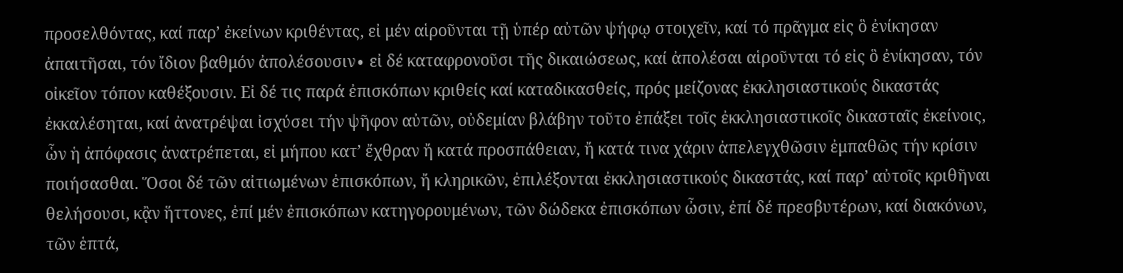προσελθόντας, καί παρ’ ἐκείνων κριθέντας, εἰ μέν αἱροῦνται τῇ ὑπέρ αὐτῶν ψήφῳ στοιχεῖν, καί τό πρᾶγμα εἰς ὃ ἐνίκησαν ἀπαιτῆσαι, τόν ἴδιον βαθμόν ἀπολέσουσιν∙ εἰ δέ καταφρονοῦσι τῆς δικαιώσεως, καί ἀπολέσαι αἱροῦνται τό εἰς ὃ ἐνίκησαν, τόν οἰκεῖον τόπον καθέξουσιν. Εἰ δέ τις παρά ἐπισκόπων κριθείς καί καταδικασθείς, πρός μείζονας ἐκκλησιαστικούς δικαστάς ἐκκαλέσηται, καί ἀνατρέψαι ἰσχύσει τήν ψῆφον αὐτῶν, οὐδεμίαν βλάβην τοῦτο ἐπάξει τοῖς ἐκκλησιαστικοῖς δικασταῖς ἐκείνοις, ὧν ἡ ἀπόφασις ἀνατρέπεται, εἰ μήπου κατ’ ἔχθραν ἤ κατά προσπάθειαν, ἤ κατά τινα χάριν ἀπελεγχθῶσιν ἐμπαθῶς τήν κρίσιν ποιήσασθαι. Ὅσοι δέ τῶν αἰτιωμένων ἐπισκόπων, ἤ κληρικῶν, ἐπιλέξονται ἐκκλησιαστικούς δικαστάς, καί παρ’ αὐτοῖς κριθῆναι θελήσουσι, κᾂν ἥττονες, ἐπί μέν ἐπισκόπων κατηγορουμένων, τῶν δώδεκα ἐπισκόπων ὦσιν, ἐπί δέ πρεσβυτέρων, καί διακόνων, τῶν ἑπτά,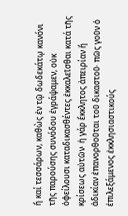ἤ καί τεσσάρων, καθὼς ἐν τῷ δωδεκάτῳ κανόνι τῆς παρούσης συνόδου ἐγράψαμεν, οὐκ ὀφείλουσι καταδικασθέντες ἐκκαλεῖσθαι κατά τῆς κρίσεως αὐτῶν∙ ἡ γάρ ἔκκλητος ἀπειρίαν ἤ ἀδικίαν ἐπανορθοῦται τοῦ δικαστοῦ∙ πῶς γοῦν ὁ ἐπιλεξάμενος ἐκκλησιαστικούς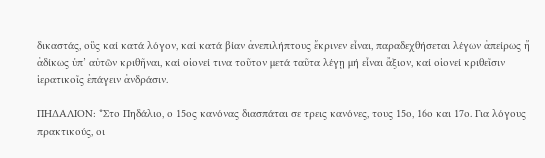δικαστάς, οὓς καί κατά λόγον, καί κατά βίαν ἀνεπιλήπτους ἔκρινεν εἶναι, παραδεχθήσεται λέγων ἀπείρως ἤ ἀδίκως ὑπ’ αὐτῶν κριθῆναι, καί οἰονεί τινα τοῦτον μετά ταῦτα λέγῃ μή εἶναι ἄξιον, καί οἱονεί κριθεῖσιν ἱερατικοῖς ἐπάγειν ἀνδράσιν.

ΠΗΔΑΛΙΟΝ: *Στο Πηδάλιο, ο 15ος κανόνας διασπάται σε τρεις κανόνες, τους 15ο, 16ο και 17ο. Για λόγους πρακτικούς, οι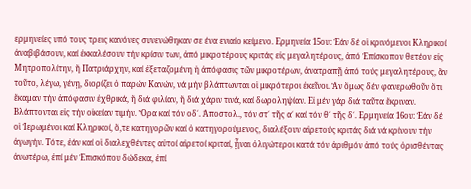ερμηνείες υπό τους τρεις κανόνες συνενώθηκαν σε ένα ενιαίο κείμενο. Ερμηνεία 15ου: Ἐάν δέ οἱ κρινόμενοι Κληρικοί ἀναβιβάσουν, καί ἐκκαλέσουν τήν κρίσιν των, ἀπό μικροτέρους κριτάς εἰς μεγαλητέρους, ἀπό Ἐπίσκοπον θετέον εἰς Μητροπολίτην, ἤ Πατριάρχην, καί ἐξεταζομένη ἡ ἀπόφασις τῶν μικροτέρων, ἀνατραπῇ ἀπό τούς μεγαλητέρους, ἂν τοῦτο, λέγω, γένῃ, διορίζει ὁ παρών Κανών, νά μήν βλάπτωνται οἱ μικρότεροι ἐκεῖνοι. Ἂν ὅμως δέν φανερωθοῦν ὅτι ἔκαμαν τήν ἀπόφασιν ἐχθρικά, ἤ διά φιλίαν, ἤ διά χάριν τινά, καί δωροληψίαν. Εἰ μέν γάρ διά ταῦτα ἔκριναν. Βλάπτονται εἰς τήν οἰκείαν τιμήν. Ὅρα καί τόν οδ΄. Ἀποστολ., τόν στ΄ τῆς α΄ καί τόν θ΄ τῆς δ΄. Ερμηνεία 16ου: Ἐάν δέ οἱ Ἱερωμένοι καί Κληρικοί, ὅ,τε κατηγορῶν καί ὁ κατηγορούμενος, διαλέξουν αἱρετούς κριτάς διά νά κρίνουν τήν ἀγωγήν. Τότε, ἐάν καί οἱ διαλεχθέντες αὐτοί αἱρετοί κριταί, ᾖναι ὀλιγώτεροι κατά τόν ἀριθμόν ἀπό τούς ὁρισθέντας ἀνωτέρω, ἐπί μέν Ἐπισκόπου δώδεκα, ἐπί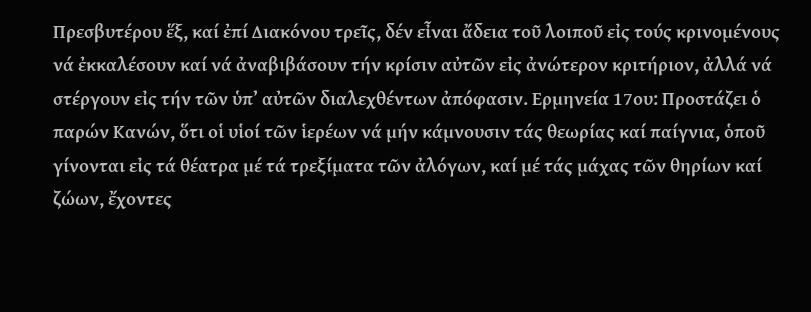Πρεσβυτέρου ἕξ, καί ἐπί Διακόνου τρεῖς, δέν εἶναι ἄδεια τοῦ λοιποῦ εἰς τούς κρινομένους νά ἐκκαλέσουν καί νά ἀναβιβάσουν τήν κρίσιν αὐτῶν εἰς ἀνώτερον κριτήριον, ἀλλά νά στέργουν εἰς τήν τῶν ὑπ’ αὐτῶν διαλεχθέντων ἀπόφασιν. Ερμηνεία 17ου: Προστάζει ὁ παρών Κανών, ὅτι οἱ υἱοί τῶν ἱερέων νά μήν κάμνουσιν τάς θεωρίας καί παίγνια, ὁποῦ γίνονται εἰς τά θέατρα μέ τά τρεξίματα τῶν ἀλόγων, καί μέ τάς μάχας τῶν θηρίων καί ζώων, ἔχοντες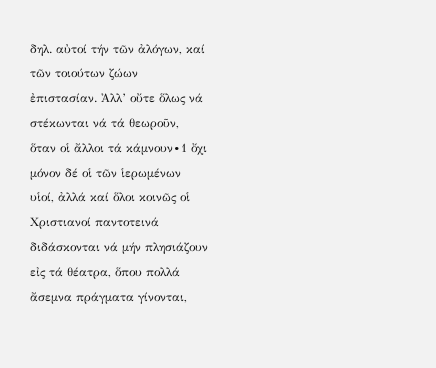δηλ. αὐτοί τήν τῶν ἀλόγων, καί τῶν τοιούτων ζώων ἐπιστασίαν. Ἀλλ’ οὔτε ὅλως νά στέκωνται νά τά θεωροῦν, ὅταν οἱ ἄλλοι τά κάμνουν∙1 ὄχι μόνον δέ οἱ τῶν ἱερωμένων υἱοί, ἀλλά καί ὅλοι κοινῶς οἱ Χριστιανοί παντοτεινά διδάσκονται νά μήν πλησιάζουν εἰς τά θέατρα, ὅπου πολλά ἄσεμνα πράγματα γίνονται,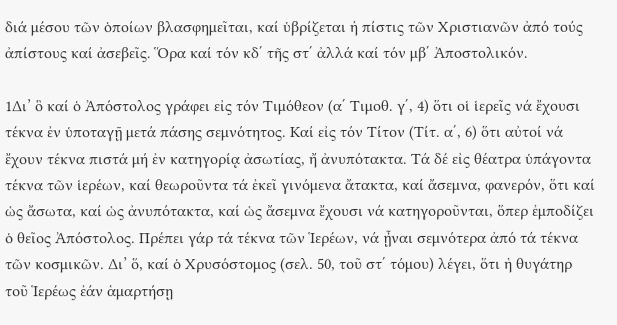διά μέσου τῶν ὁποίων βλασφημεῖται, καί ὑβρίζεται ἡ πίστις τῶν Χριστιανῶν ἀπό τούς ἀπίστους καί ἀσεβεῖς. Ὅρα καί τόν κδ΄ τῆς στ΄ ἀλλά καί τόν μβ΄ Ἀποστολικόν.

1Δι’ ὃ καί ὁ Ἀπόστολος γράφει εἰς τόν Τιμόθεον (α΄ Τιμοθ. γ΄, 4) ὅτι οἱ ἱερεῖς νά ἔχουσι τέκνα ἐν ὑποταγῇ μετά πάσης σεμνότητος. Καί εἰς τόν Τίτον (Τίτ. α΄, 6) ὅτι αὐτοί νά ἔχουν τέκνα πιστά μή ἐν κατηγορίᾳ ἀσωτίας, ἤ ἀνυπότακτα. Τά δέ εἰς θέατρα ὑπάγοντα τέκνα τῶν ἱερέων, καί θεωροῦντα τά ἐκεῖ γινόμενα ἄτακτα, καί ἄσεμνα, φανερόν, ὅτι καί ὡς ἄσωτα, καί ὡς ἀνυπότακτα, καί ὡς ἄσεμνα ἔχουσι νά κατηγοροῦνται, ὅπερ ἐμποδίζει ὁ θεῖος Ἀπόστολος. Πρέπει γάρ τά τέκνα τῶν Ἱερέων, νά ᾖναι σεμνότερα ἀπό τά τέκνα τῶν κοσμικῶν. Δι’ ὅ, καί ὁ Χρυσόστομος (σελ. 50, τοῦ στ΄ τόμου) λέγει, ὅτι ἡ θυγάτηρ τοῦ Ἱερέως ἐάν ἁμαρτήσῃ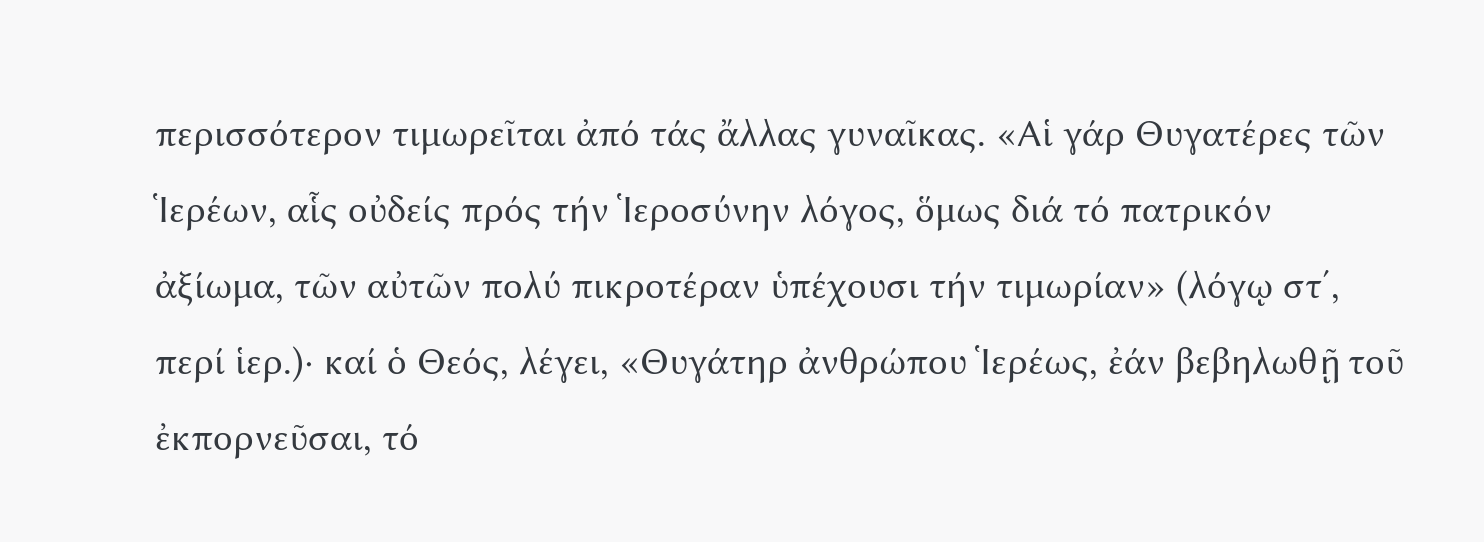περισσότερον τιμωρεῖται ἀπό τάς ἄλλας γυναῖκας. «Αἱ γάρ Θυγατέρες τῶν Ἱερέων, αἷς οὐδείς πρός τήν Ἱεροσύνην λόγος, ὅμως διά τό πατρικόν ἀξίωμα, τῶν αὐτῶν πολύ πικροτέραν ὑπέχουσι τήν τιμωρίαν» (λόγῳ στ΄, περί ἱερ.)∙ καί ὁ Θεός, λέγει, «Θυγάτηρ ἀνθρώπου Ἱερέως, ἐάν βεβηλωθῇ τοῦ ἐκπορνεῦσαι, τό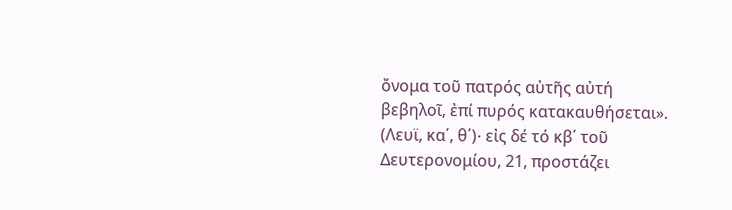ὄνομα τοῦ πατρός αὐτῆς αὐτή βεβηλοῖ, ἐπί πυρός κατακαυθήσεται». (Λευϊ, κα΄, θ΄)∙ εἰς δέ τό κβ΄ τοῦ Δευτερονομίου, 21, προστάζει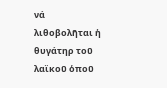νά λιθοβολῆται ἡ θυγάτηρ τοῦ λαϊκοῦ ὁποῦ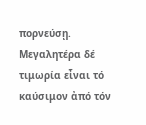πορνεύσῃ. Μεγαλητέρα δέ τιμωρία εἶναι τό καύσιμον ἀπό τόν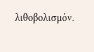λιθοβολισμόν.